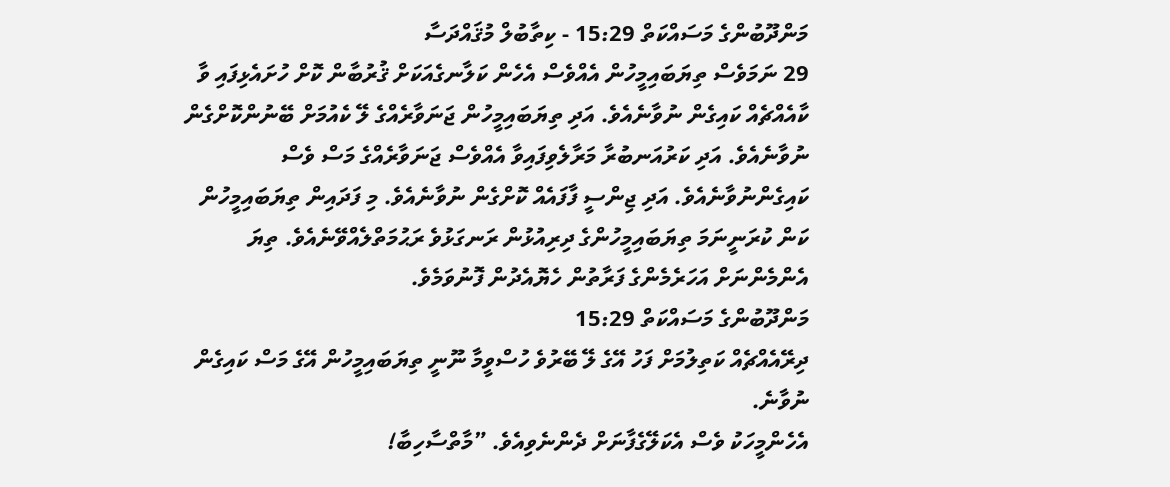މަންދޫބުންގެ މަސައްކަތް 15:29 - ކިތާބުލް މުޤައްދަސާ
29 ނަމަވެސް ތިޔަބައިމީހުން އެއްވެސް އެހެން ކަލާނގެއަކަށް ޤުރުބާން ކޮށް ހުށައެޅިފައި ވާ ކާއެއްޗެއް ކައިގެން ނުވާނެއެވެ. އަދި ތިޔަބައިމީހުން ޖަނަވާރެއްގެ ލޭ ކެއުމަށް ބޭނުންކޮށްގެން ނުވާނެއެވެ. އަދި ކަރުއަނބުރާ މަރާލެވިފައިވާ އެއްވެސް ޖަނަވާރެއްގެ މަސް ވެސް ކައިގެންނުވާނެއެވެ. އަދި ޖިންސީ ފާފައެއް ކޮށްގެން ނުވާނެއެވެ. މި ފަދައިން ތިޔަބައިމީހުން ކަން ކުރަނީނަމަ ތިޔަބައިމީހުންގެ ދިރިއުޅުން ރަނގަޅުވެ ރަޙުމަތްލެއްވޭނެއެވެ. ތިޔަ އެންމެންނަށް އަހަރެމެންގެ ފަރާތުން ހެޔޮއެދުން ފޮނުވަމެވެ.
މަންދޫބުންގެ މަސައްކަތް 15:29
ދިރޭއެއްޗެއް ކަތިލުމަށް ފަހު އޭގެ ލޭ ބޭރުވެ ހުސްވީމާ ނޫނީ ތިޔަބައިމީހުން އޭގެ މަސް ކައިގެން ނުވާނެ.
އެހެންމީހަކު ވެސް އެކަލޭގެފާނަށް ދެންނެވިއެވެ. ”މާތްސާހިބާ!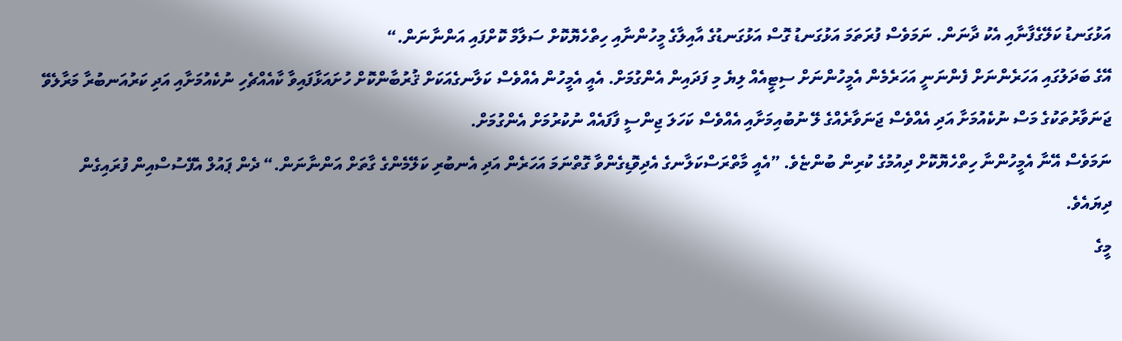އަޅުގަނޑު ކަލޭގެފާނާއި އެކު ދާނަން. ނަމަވެސް ފުރަތަމަ އަޅުގަނޑު ގޮސް އަޅުގަނޑުގެ އާއިލާގެ މީހުންނާއި ހިތްހެޔޮކޮށް ސަލާމް ކޮށްފައި އަންނާނަން.“
އޭގެ ބަދަލުގައި އަހަރެންނަށް ފެންނަނީ އަހަރެމެން އެމީހުންނަށް ސިޓީއެއް ލިޔެ މި ފަދައިން އެންގުމަށް. އެއީ އެމީހުން އެއްވެސް ކަލާނގެއަކަށް ޤުރުބާންކޮށް ހުށައަޅާފައިވާ ކާއެއްޗެހި ނުކެއުމަށާއި އަދި ކަރުއަނބުރާ މަރާލެވޭ ޖަނަވާރުތަކުގެ މަސް ނުކެއުމަށާ އަދި އެއްވެސް ޖަނަވާރެއްގެ ލޭ ނުބުއިމަށާއި އެއްވެސް ކަހަލަ ޖިންސީ ފާފައެއް ނުކުރުމަށް އެންގުމަށް.
ނަމަވެސް އޭނާ އެމީހުންނާ ހިތްހެޔޮކޮށް ދިއުމުގެ ކުރިން ބުންޏެވެ. ”އެއީ މާތްރަސްކަލާނގެ އެދިވޮޑިގެންވާ ގޮތްނަމަ އަހަރެން އަދި އެނބުރި ކަލޭމެންގެ ގާތަށް އަންނާނަން.“ ދެން ޕައުލް އެފޭސުސްއިން ފުރައިގެން ދިޔައެވެ.
މީގެ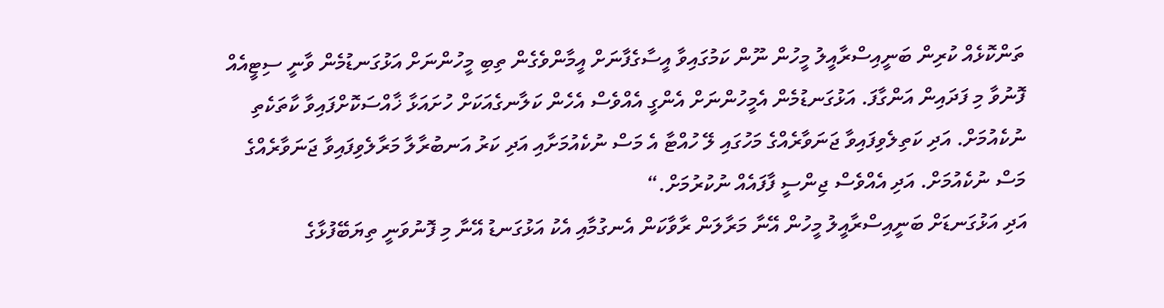ތަންކޮޅެއް ކުރިން ބަނީއިސްރާއީލު މީހުން ނޫން ކަމުގައިވާ އީސާގެފާނަށް އީމާންވެގެން ތިބި މީހުންނަށް އަޅުގަނޑުމެން ވާނީ ސިޓީއެއް ފޮނުވާ މި ފަދައިން އަންގާފަ. އަޅުގަނޑުމެން އެމީހުންނަށް އެންގީ އެއްވެސް އެހެން ކަލާނގެއަކަށް ހުށައަޅާ ޚާއްސަކޮށްފައިވާ ކާތަކެތި ނުކެއުމަށް. އަދި ކަތިލެވިފައިވާ ޖަނަވާރެއްގެ މަހުގައި ލޭ ހުއްޓާ އެ މަސް ނުކެއުމަށާއި އަދި ކަރު އަނބުރާލާ މަރާލެވިފައިވާ ޖަނަވާރެއްގެ މަސް ނުކެއުމަށް. އަދި އެއްވެސް ޖިންސީ ފާފައެއް ނުކުރުމަށް.“
އަދި އަޅުގަނޑަށް ބަނީއިސްރާއީލު މީހުން އޭނާ މަރާލަން ރާވާކަން އެނގުމާއި އެކު އަޅުގަނޑު އޭނާ މި ފޮނުވަނީ ތިޔަބޭފުޅާގެ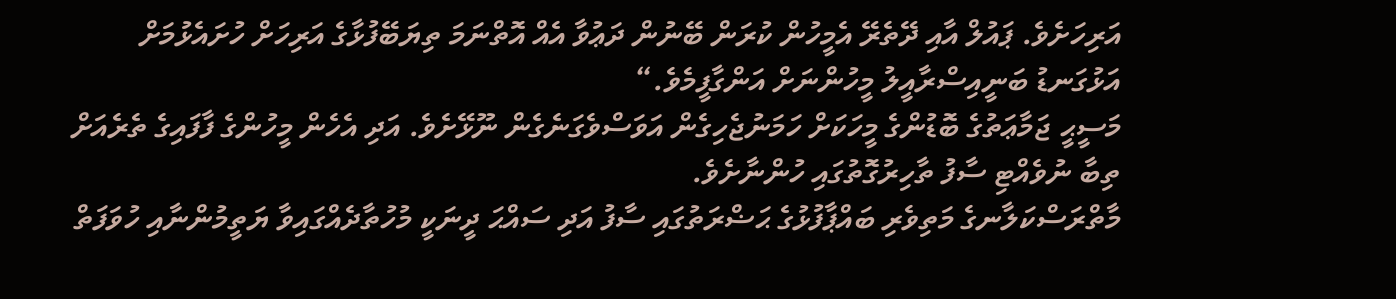އަރިހަށެވެ. ޕައުލް އާއި ދޭތެރޭ އެމީހުން ކުރަން ބޭނުން ދަޢުވާ އެއް އޮތްނަމަ ތިޔަބޭފުޅާގެ އަރިހަށް ހުށައެޅުމަށް އަޅުގަނޑު ބަނީއިސްރާއީލު މީހުންނަށް އަންގާފީމެވެ.“
މަސީޙީ ޖަމާޢަތުގެ ބޮޑުންގެ މީހަކަށް ހަމަނުޖެހިގެން އަވަސްވެގަނެގެން ނޫޅޭށެވެ. އަދި އެހެން މީހުންގެ ފާފައިގެ ތެރެއަށް ތިބާ ނުވެއްޓި ސާފު ތާހިރުގޮތުގައި ހުންނާށެވެ.
މާތްރަސްކަލާނގެ މަތިވެރި ބައްޕާފުޅުގެ ޙަޟްރަތުގައި ސާފު އަދި ސައްޙަ ދީނަކީ މުހުތާދެއްގައިވާ ޔަތީމުންނާއި ހުވަފަތް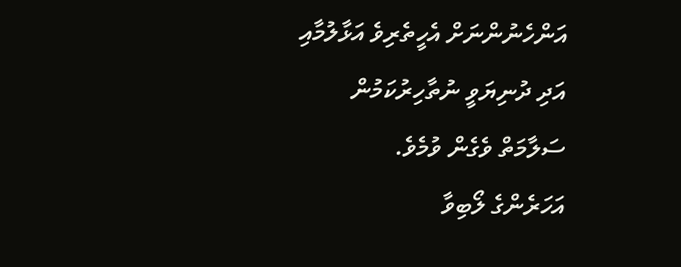އަންހެނުންނަށް އެހީތެރިވެ އަޅާލުމާއި އަދި ދުނިޔަވީ ނުތާހިރުކަމުން ސަލާމަތް ވެގެން ވުމެވެ.
އަހަރެންގެ ލޯބިވާ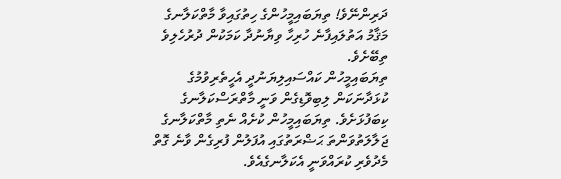ދަރިންނޭވެ! ތިޔަބައިމީހުންގެ ހިތުގައިވާ މާތްކަލާނގެ މަޤާމު އަތުލައިފާނެ ހުރިހާ ވިޔާނުދާ ކަމަކުން ދުރުހެލިވެ ތިބޭށެވެ.
ތިޔަބައިމީހުން ކައްސައިލިޔަނުދީ އެހީތެރިވުމުގެ ކުޅަދާނަކަން ލިބިވޮޑިގެން ވަނީ މާތްރަސްކަލާނގެ ކިބަފުޅަށެވެ. ތިޔަބައިމީހުން ކުށެއް ނެތި މާތްކަލާނގެ ޖަލާލަތުވަންތަ ޙަޟްރަތުގައި އުފަލުން ފުރިގެން ވާނެ ގޮތް މެދުވެރި ކުރައްވަނީ އެކަލާނގެއެވެ.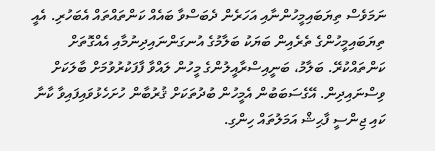ނަމަވެސް ތިޔަބައިމީހުންނާއި އަހަރެން ދެބަސްވާ ބައެއް ކަންތައްތައް އެބަހުރި. އެއީ ތިޔަބައިމީހުންގެ ތެރެއިން ބަޔަކު ބަލާމުގެ އުނގަންނައިދިނުމާއި އެއްގޮތަށް ކަންތައްކުރޭ. ބަލާމު، ބަނީއިސްރާއީލުންގެ މީހުން ލައްވާ ފާފަކުރުވުމަށް ބާލަކަށް ވިސްނައިދިން. އޭގެސަބަބުން އެމީހުން ބުދުތަކަށް ޤުރުބާން ހުށަހެޅުވައިފައިވާ ކާނާ ކައި ޖިންސީ ފާޙިޝް އަމަލުތައް ހިންގި.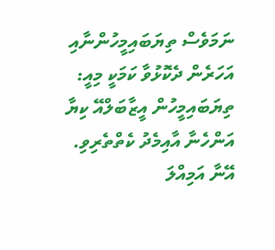ނަމަވެސް ތިޔަބައިމީހުންނާއި އަހަރެން ދެކޮޅުވާ ކަމަކީ މިއީ: ތިޔަބައިމީހުން އީޒާބަލްއޭ ކިޔާ އަންހެނާ އާއިމެދު ކެތްތެރިވި. އޭނާ އަމިއްލަ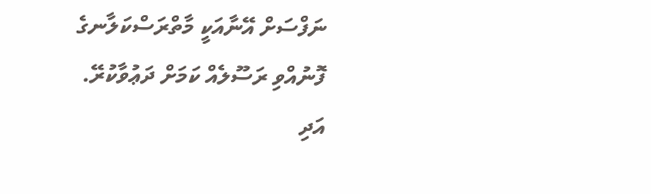ނަފްސަށް އޭނާއަކީ މާތްރަސްކަލާނގެ ފޮނުއްވި ރަސޫލެއް ކަމަށް ދަޢުވާކުރޭ. އަދި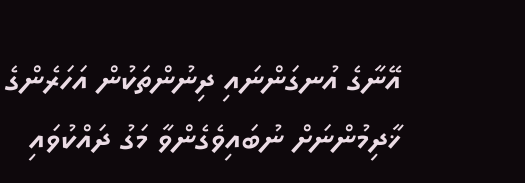އޭނާގެ އުނގަންނައި ދިނުންތަކުން އަހަރެންގެ ޚާދިމުންނަށް ނުބައިވެގެންވާ މަގު ދައްކުވައި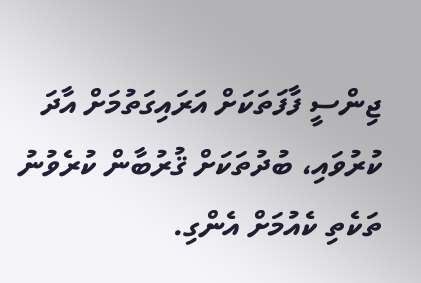ޖިންސީ ފާފަތަކަށް އަރައިގަތުމަށް އާދަ ކުރުވައި، ބުދުތަކަށް ޤުރުބާން ކުރެވުނު ތަކެތި ކެއުމަށް އެންގި.